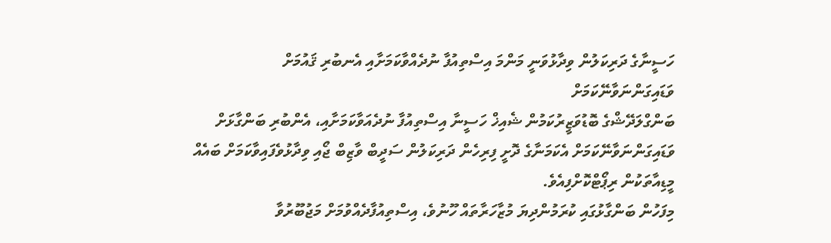ހަސީނާގެ ދަރިކަލުން ވިދާޅުވަނީ މަންމަ އިސްތިއުފާ ނުދެއްވާކަމަށާއި އެނބުރި ޤައުމަށް ވަޑައިގަންނަވާނޭކަމަށް
ބަންގްލަދޭޝްގެ ބޮޑުވަޒީރުކަމުން ޝެއިޚް ހަސީނާ އިސްތިއުފާ ނުދެއަވާކަމަށާއި، އެންބުރި ބަންގާޅަށް ވަޑައިގަންނަވާނޭކަމަށް އެކަމަނާގެ ދޮށީ ފިރިހެން ދަރިކަލުން ސަދީބް ވާޒިބް ޖޯއި ވިދާޅުވެފައިވާކަމަށް ބައެއް މީޑިއާތަކުން ރިޕޯޓްކޮށްފިއެވެ.
މިފަހުން ބަންގާޅުގައި ކުރަމުންދިޔަ މުޒާހަރާތައް ހޫނުވެ، އިސްތިއުފާދެއްވުމަށް މަޖުބޫރުވާ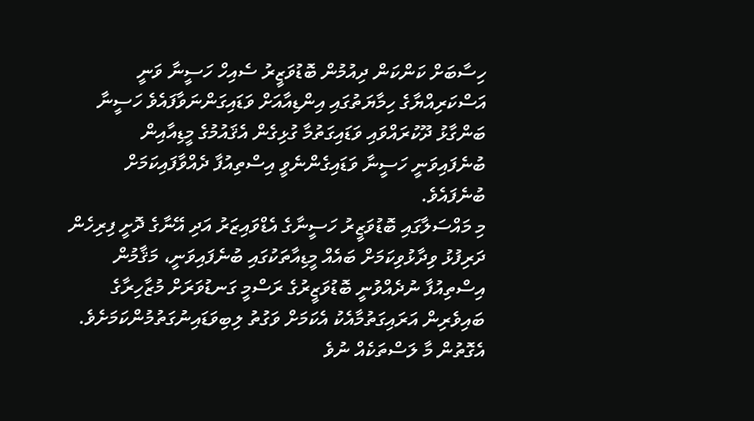ހިސާބަށް ކަންކަން ދިއުމުން ބޮޑުވަޒީރު ސެއިހް ހަސީނާ ވަނީ އަސްކަރިއްޔާގެ ހިމާޔަތުގައި އިންޑިއާއަށް ވަޑައިގަންނަވާފައެވެ ހަސީނާ ބަންގާޅު ދޫކުރައްވައި ވަޑައިގަތުމާ ގުޅިގެން އެޤައުމުގެ މީޑިއާއިން ބުނެފައިވަނީ ހަސީނާ ވަޑައިގެންނެވީ އިސްތިއުފާ ދެއްވާފައިކަމަށް ބުނެފައެވެ.
މި މައްސަލާގައި ބޮޑުވަޒީރު ހަސީނާގެ އެޑްވައިޒަރު އަދި އޭނާގެ ދޮށީ ފިރިހެން ދަރިފުޅު ވިދާޅުވިކަމަށް ބައެއް މީޑިއާތަކުގައި ބުނެފައިވަނީ، މަޤާމުން އިސްތިއުފާ ނުދެއްވުނީ ބޮޑުވަޒީރުގެ ރަސްމީ ގަނޑުވަރަށް މުޒާހިރާގެ ބައިވެރިން އަރައިގަތުމާއެކު އެކަމަށް ވަގުތު ލިބިވަޑައިނުގަތުމުންކަމަށެވެ. އެގޮތުން މާ ލަސްތަކެއް ނުވެ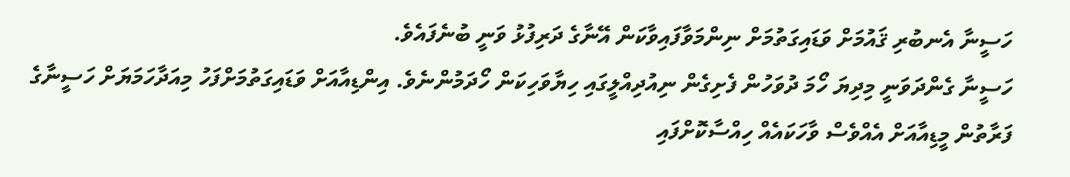ހަސީނާ އެނބުރި ޤައުމަށް ވަޑައިގަތުމަށް ނިންމަވާފައިވާކަން އޭނާގެ ދަރިފުޅު ވަނީ ބުނެފައެވެ.
ހަސީނާ ގެންދަވަނީ މިދިޔަ ހޯމަ ދުވަހުން ފެށިގެން ނިއުދިއްލީގައި ހިޔާވަހިކަން ހޯދަމުންނެވެ. އިންޑިއާއަށް ވަޑައިގަތުމަށްފަހު މިއަދާހަމަޔަށް ހަސީނާގެ ފަރާތުން މީޑިއާއަށް އެއްވެސް ވާހަކައެއް ހިއްސާކޮށްފައި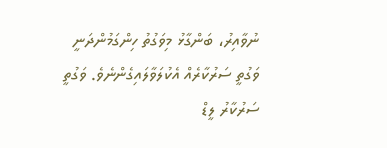ނުވާއިރު، ބަންގާޅު މިވަގުތު ހިންގަމުންދަނީ ވަގުތީ ސަރުކާރެއް އެކުލަވާލައިގެންނެވެ. ވަގުތީ ސަރުކާރު ލީޑް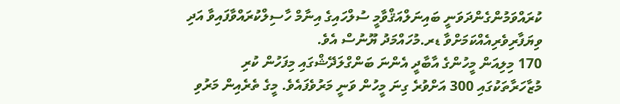ކުރައްވަމުންގެންދަވަނީ ބައިނަލްއަޤްވާމީ ސުލްހައިގެ އިނާމް ހާސިލްކުރައްވާފައިވާ އަދި ވިޔަފާރިވެރިއެއްކަމަށްވާ ޑރ.މުހައްމަދު ޔޫނުސް އެވެ.
170 މިލިއަން މީހުންގެ އާބާދީ އެންނަ ބަންގްލަދޭޝްގައި މިފަހުން ކުރި މުޒާހަރާތަކުގައި 300 އަށްވުރެ ގިނަ މީހުން ވަނީ މަރުވެފައެވެ. މީގެ ތެރެއިން މަރުވި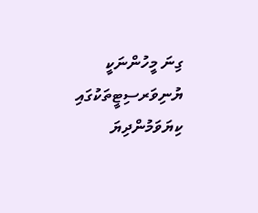ގިނަ މީހުންނަކީ ޔުނިވަރސިޓީތަކުގައި ކިޔަވަމުންދިޔަ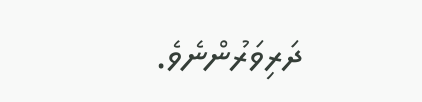ދަރިވަރުންނެވެ.